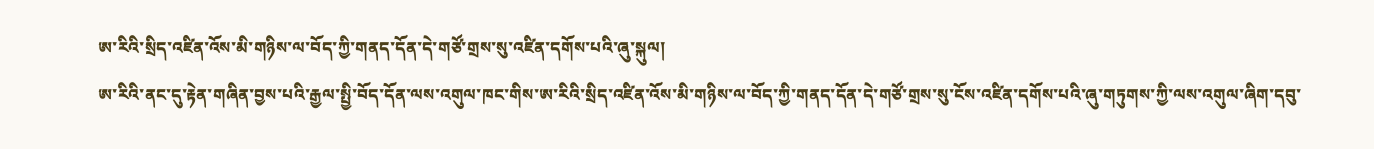ཨ་རིའི་སྲིད་འཛིན་འོས་མི་གཉིས་ལ་བོད་ཀྱི་གནད་དོན་དེ་གཙོ་གྲས་སུ་འཛིན་དགོས་པའི་ཞུ་སྐུལ།
ཨ་རིའི་ནང་དུ་རྟེན་གཞིན་བྱས་པའི་རྒྱལ་སྤྱི་བོད་དོན་ལས་འགུལ་ཁང་གིས་ཨ་རིའི་སྲིད་འཛིན་འོས་མི་གཉིས་ལ་བོད་ཀྱི་གནད་དོན་དེ་གཙོ་གྲས་སུ་ངོས་འཛིན་དགོས་པའི་ཞུ་གཏུགས་ཀྱི་ལས་འགུལ་ཞིག་དབུ་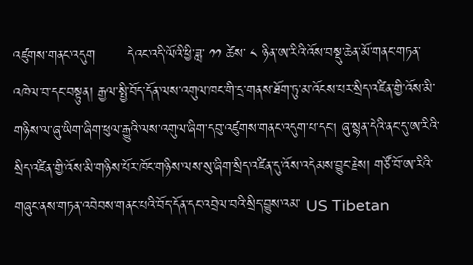འཛུགས་གནང་འདུག       དེའང་འདི་ལོའི་ཕྱི་ཟླ་ ༡༡ ཚེས་ ༨ ཉིན་ཨ་རིའི་འོས་བསྡུ་ཆེན་མོ་གནང་གཏན་འཁེལ་བ་དང་བསྟུན། རྒྱལ་སྤྱི་བོད་དོན་ལས་འགུལ་ཁང་གི་དྲ་གནས་ཐོག་ཏུ་མ་འོངས་པར་སྲིད་འཛིན་གྱི་འོས་མི་གཉིས་ལ་ཞུ་ཡིག་ཞིག་ཕུལ་རྒྱུའི་ལས་འགུལ་ཞིག་དབུ་འཛུགས་གནང་འདུག་པ་དང། ཞུ་སྙན་དེའི་ནང་དུ་ཨ་རིའི་སྲིད་འཛིན་གྱི་འོས་མི་གཉིས་པོར་ཁོང་གཉིས་ལས་སུ་ཞིག་སྲིད་འཛིན་དུ་འོས་འདེམས་བྱུང་རྗེས། གཙོ་བོ་ཨ་རིའི་གཞུང་ནས་གཏན་འབེབས་གནང་པའི་བོད་དོན་དང་འབྲེལ་བའི་སྲིད་བྱུས་འམ་ US Tibetan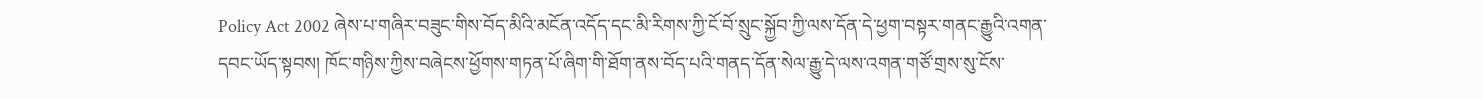Policy Act 2002 ཞེས་པ་གཞིར་བཟུང་གིས་བོད་མིའི་མངོན་འདོད་དང་མི་རིགས་ཀྱི་ངོ་བོ་སྲུང་སྐྱོབ་ཀྱི་ལས་དོན་དེ་ཕྱག་བསྟར་གནང་རྒྱུའི་འགན་དབང་ཡོད་སྟབས། ཁོང་གཉིས་ཀྱིས་བཞེངས་ཕྱོགས་གཏན་པོ་ཞིག་གི་ཐོག་ནས་བོད་པའི་གནད་དོན་སེལ་རྒྱུ་དེ་ལས་འགན་གཙོ་གྲས་སུ་ངོས་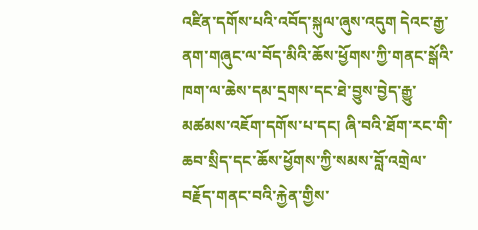འཛིན་དགོས་པའི་འབོད་སྐུལ་ཞུས་འདུག དེའང་རྒྱ་ནག་གཞུང་ལ་བོད་མིའི་ཆོས་ཕྱོགས་ཀྱི་གནང་སྒོའི་ཁག་ལ་ཆེས་དམ་དྲགས་དང་ཐེ་བྱུས་བྱེད་རྒྱུ་མཚམས་འཇོག་དགོས་པ་དང། ཞི་བའི་ཐོག་རང་གི་ཆབ་སྲིད་དང་ཆོས་ཕྱོགས་ཀྱི་སམས་བློ་འགྲེལ་བརྗོད་གནང་བའི་རྐྱེན་གྱིས་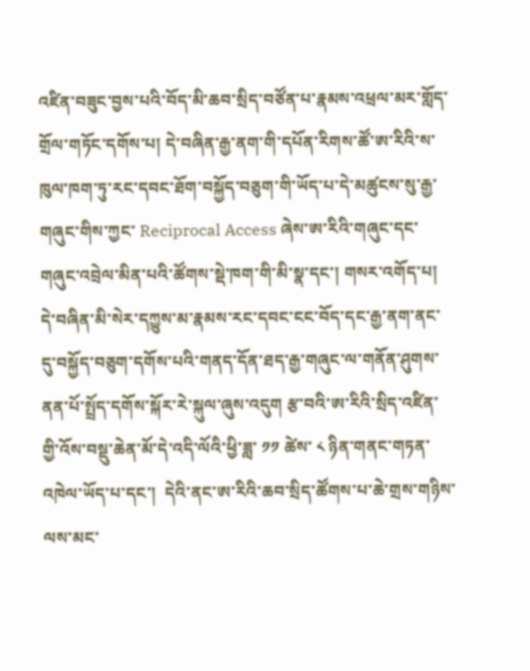འཛིན་བཟུང་བྱས་པའི་བོད་མི་ཆབ་སྲིད་བཙོན་པ་རྣམས་འཕྲལ་མར་གློད་གྲོལ་གཏོང་དགོས་པ། དེ་བཞིན་རྒྱ་ནག་གི་དཔོན་རིགས་ཚོ་ཨ་རིའི་ས་ཁུལ་ཁག་ཏུ་རང་དབང་ཐོག་བསྐྱོད་བཅུག་གི་ཡོད་པ་དེ་མཚུངས་སུ་རྒྱ་གཞུང་གིས་ཀྱང་ Reciprocal Access ཞེས་ཨ་རིའི་གཞུང་དང་གཞུང་འབྲེལ་མིན་པའི་ཚོགས་སྡེ་ཁག་གི་མི་སྣ་དང་། གསར་འགོད་པ། དེ་བཞིན་མི་སེར་དཀྱུས་མ་རྣམས་རང་དབང་ངང་བོད་དང་རྒྱ་ནག་ནང་དུ་བསྐྱོད་བཅུག་དགོས་པའི་གནད་དོན་ཐད་རྒྱ་གཞུང་ལ་གནོན་ཤུགས་ནན་པོ་སྤྲོད་དགོས་སྐོར་རེ་སྐུལ་ཞུས་འདུག རྩ་བའི་ཨ་རིའི་སྲིད་འཛིན་གྱི་འོས་བསྡུ་ཆེན་མོ་དེ་འདི་ལོའི་ཕྱི་ཟླ་ ༡༡ ཚེས་ ༨ ཉིན་གནང་གཏན་འཁེལ་ཡོད་པ་དང་།  དེའི་ནང་ཨ་རིའི་ཆབ་སྲིད་ཚོགས་པ་ཆེ་གྲས་གཉིས་ལས་མང་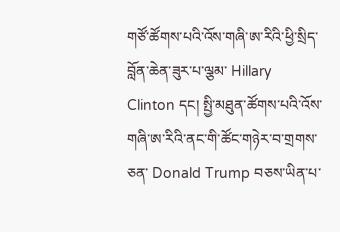གཙོ་ཚོགས་པའི་འོས་གཞི་ཨ་རིའི་ཕྱི་སྲིད་བློན་ཆེན་ཟུར་པ་ལྕམ་ Hillary Clinton དང། སྤྱི་མཐུན་ཚོགས་པའི་འོས་གཞི་ཨ་རིའི་ནང་གི་ཚོང་གཉེར་བ་གྲགས་ཅན་ Donald Trump བཅས་ཡིན་པ་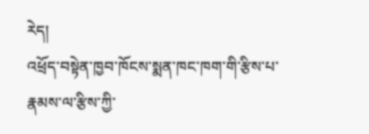རེད།
འཕྲོད་བསྟེན་ཁྱབ་ཁོངས་སྨན་ཁང་ཁག་གི་རྩིས་པ་རྣམས་ལ་རྩིས་ཀྱི་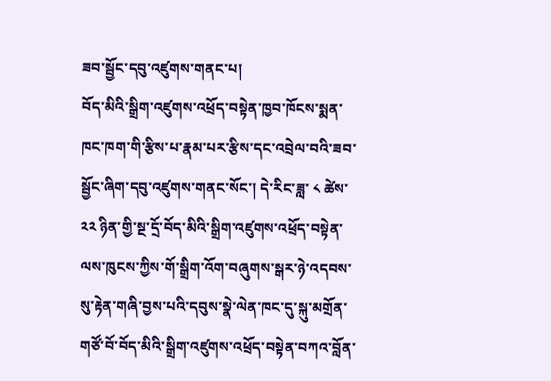ཟབ་སྦྱོང་དབུ་འཛུགས་གནང་པ།
བོད་མིའི་སྒྲིག་འཛུགས་འཕྲོད་བསྟེན་ཁྱབ་ཁོངས་སྨན་ཁང་ཁག་གི་རྩིས་པ་རྣམ་པར་རྩིས་དང་འབྲེལ་བའི་ཟབ་སྦྱོང་ཞིག་དབུ་འཛུགས་གནང་སོང་། དེ་རིང་ཟླ་ ༨ ཚེས་ ༢༢ ཉིན་གྱི་སྔ་དྲོ་བོད་མིའི་སྒྲིག་འཛུགས་འཕྲོད་བསྟེན་ལས་ཁུངས་ཀྱིས་གོ་སྒྲིག་འོག་བཞུགས་སྒར་ཉེ་འདབས་སུ་རྟེན་གཞི་བྱས་པའི་དབུས་སྣེ་ལེན་ཁང་དུ་སྐུ་མགྲོན་གཙོ་བོ་བོད་མིའི་སྒྲིག་འཛུགས་འཕྲོད་བསྟེན་བཀའ་བློན་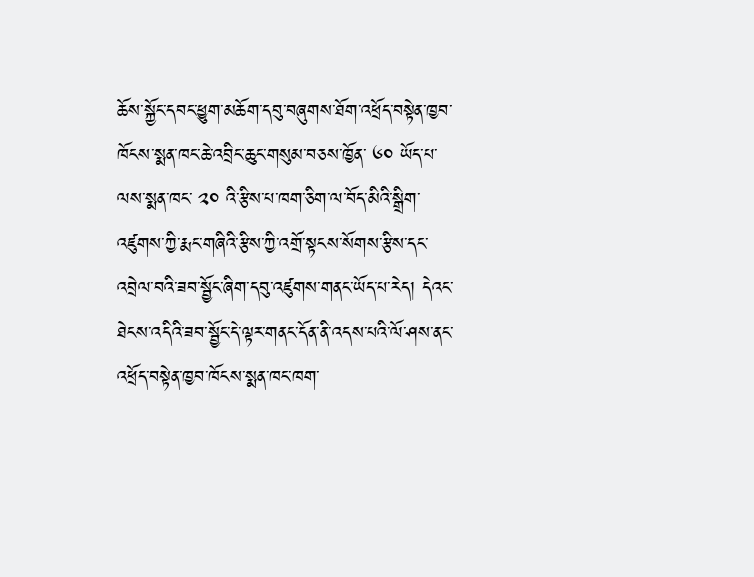ཆོས་སྐྱོང་དབང་ཕྱུག་མཆོག་དབུ་བཞུགས་ཐོག་འཕྲོད་བསྟེན་ཁྱབ་ཁོངས་སྨན་ཁང་ཆེ་འབྲིང་ཆུང་གསུམ་བཅས་ཁྱོན་ ༦༠ ཡོད་པ་ལས་སྨན་ཁང་ ༢༠ འི་རྩིས་པ་ཁག་ཅིག་ལ་བོད་མིའི་སྒྲིག་འཛུགས་ཀྱི་རྨང་གཞིའི་རྩིས་ཀྱི་འགྲོ་སྟངས་སོགས་རྩིས་དང་འབྲེལ་བའི་ཟབ་སྦྱོང་ཞིག་དབུ་འཛུགས་གནང་ཡོད་པ་རེད། དེའང་ཐེངས་འདིའི་ཟབ་སྦྱོང་དེ་ལྟར་གནང་དོན་ནི་འདས་པའི་ལོ་ཤས་ནང་འཕྲོད་བསྟེན་ཁྱབ་ཁོངས་སྨན་ཁང་ཁག་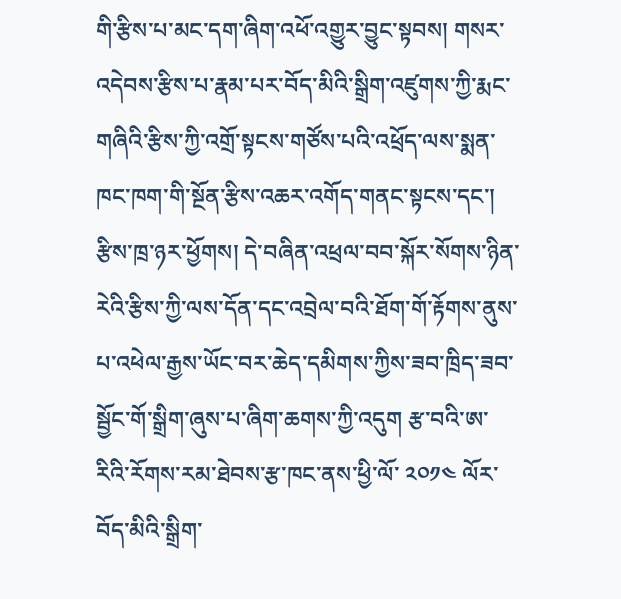གི་རྩིས་པ་མང་དག་ཞིག་འཕོ་འགྱུར་བྱུང་སྟབས། གསར་འདེབས་རྩིས་པ་རྣམ་པར་བོད་མིའི་སྒྲིག་འཛུགས་ཀྱི་རྨང་གཞིའི་རྩིས་ཀྱི་འགྲོ་སྟངས་གཙོས་པའི་འཕྲོད་ལས་སྨན་ཁང་ཁག་གི་སྔོན་རྩིས་འཆར་འགོད་གནང་སྟངས་དང་། རྩིས་ཁྲ་ཉར་ཕྱོགས། དེ་བཞིན་འཕྲལ་བབ་སྐོར་སོགས་ཉིན་རེའི་རྩིས་ཀྱི་ལས་དོན་དང་འབྲེལ་བའི་ཐོག་གོ་རྟོགས་ནུས་པ་འཕེལ་རྒྱས་ཡོང་བར་ཆེད་དམིགས་ཀྱིས་ཟབ་ཁྲིད་ཟབ་སྦྱོང་གོ་སྒྲིག་ཞུས་པ་ཞིག་ཆགས་ཀྱི་འདུག རྩ་བའི་ཨ་རིའི་རོགས་རམ་ཐེབས་རྩ་ཁང་ནས་ཕྱི་ལོ་ ༢༠༡༤ ལོར་བོད་མིའི་སྒྲིག་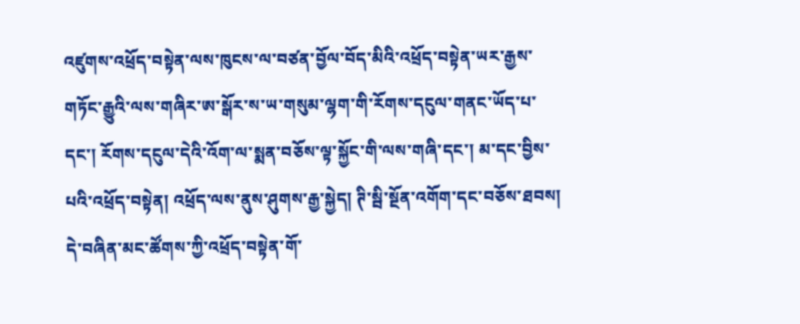འཛུགས་འཕྲོད་བསྟེན་ལས་ཁུངས་ལ་བཙན་བྱོལ་བོད་མིའི་འཕྲོད་བསྟེན་ཡར་རྒྱས་གཏོང་རྒྱུའི་ལས་གཞིར་ཨ་སྒོར་ས་ཡ་གསུམ་ལྷག་གི་རོགས་དངུལ་གནང་ཡོད་པ་དང་། རོགས་དངུལ་དེའི་འོག་ལ་སྨན་བཅོས་ལྟ་སྐྱོང་གི་ལས་གཞི་དང་། མ་དང་བྱིས་པའི་འཕྲོད་བསྟེན། འཕྲོད་ལས་ནུས་ཤུགས་རྒྱ་སྐྱེད། ཊི་སྦི་སྔོན་འགོག་དང་བཅོས་ཐབས། དེ་བཞིན་མང་ཚོགས་ཀྱི་འཕྲོད་བསྟེན་གོ་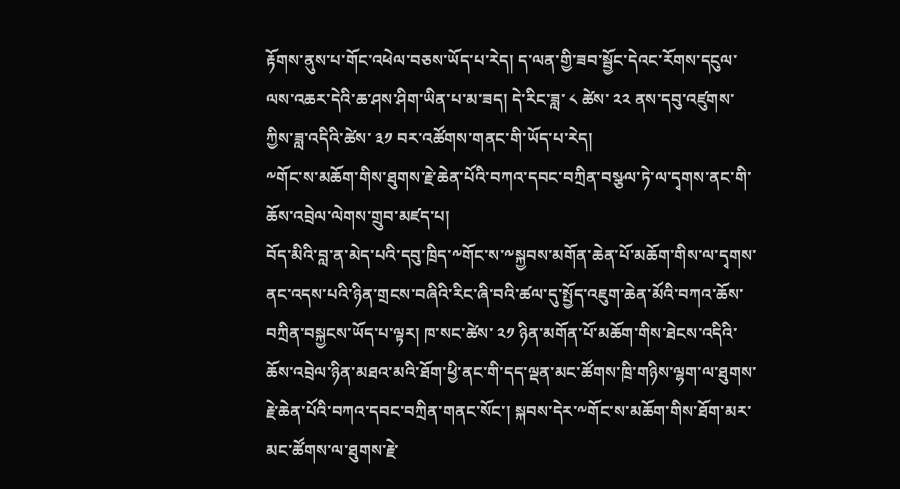རྟོགས་ནུས་པ་གོང་འཕེལ་བཅས་ཡོད་པ་རེད། ད་ལན་གྱི་ཟབ་སྦྱོང་དེའང་རོགས་དངུལ་ལས་འཆར་དེའི་ཆ་ཤས་ཤིག་ཡིན་པ་མ་ཟད། དེ་རིང་ཟླ་ ༨ ཚེས་ ༢༢ ནས་དབུ་འཛུགས་ཀྱིས་ཟླ་འདིའི་ཚེས་ ༣༡ བར་འཚོགས་གནང་གི་ཡོད་པ་རེད།
༸གོང་ས་མཆོག་གིས་ཐུགས་རྗེ་ཆེན་པོའི་བཀའ་དབང་བཀྲིན་བསྩལ་ཏེ་ལ་དྭགས་ནང་གི་ཆོས་འབྲེལ་ལེགས་གྲུབ་མཛད་པ།
བོད་མིའི་བླ་ན་མེད་པའི་དབུ་ཁྲིད་༸གོང་ས་༸སྐྱབས་མགོན་ཆེན་པོ་མཆོག་གིས་ལ་དྭགས་ནང་འདས་པའི་ཉིན་གྲངས་བཞིའི་རིང་ཞི་བའི་ཚལ་དུ་སྤྱོད་འཇུག་ཆེན་མོའི་བཀའ་ཆོས་བཀྲིན་བསྐྱངས་ཡོད་པ་ལྟར། ཁ་སང་ཚེས་ ༢༡ ཉིན་མགོན་པོ་མཆོག་གིས་ཐེངས་འདིའི་ཆོས་འབྲེལ་ཉིན་མཐའ་མའི་ཐོག་ཕྱི་ནང་གི་དད་ལྡན་མང་ཚོགས་ཁྲི་གཉིས་ལྷག་ལ་ཐུགས་རྗེ་ཆེན་པོའི་བཀའ་དབང་བཀྲིན་གནང་སོང་། སྐབས་དེར་༸གོང་ས་མཆོག་གིས་ཐོག་མར་མང་ཚོགས་ལ་ཐུགས་རྗེ་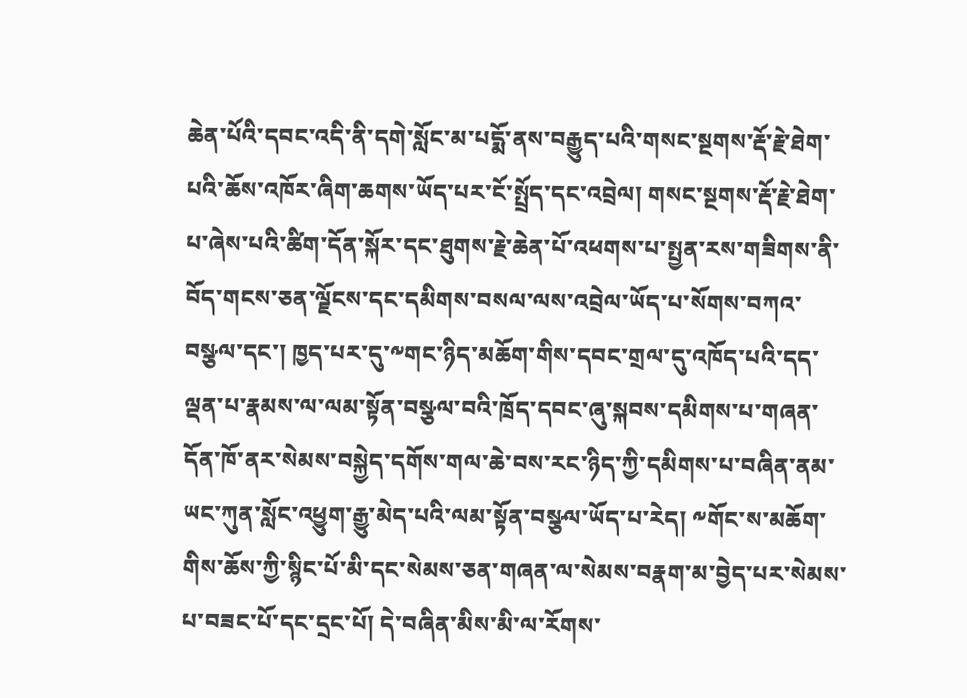ཆེན་པོའི་དབང་འདི་ནི་དགེ་སློང་མ་པདྨོ་ནས་བརྒྱུད་པའི་གསང་སྔགས་རྡོ་རྗེ་ཐེག་པའི་ཆོས་འཁོར་ཞིག་ཆགས་ཡོད་པར་ངོ་སྤྲོད་དང་འབྲེལ། གསང་སྔགས་རྡོ་རྗེ་ཐེག་པ་ཞེས་པའི་ཚིག་དོན་སྐོར་དང་ཐུགས་རྗེ་ཆེན་པོ་འཕགས་པ་སྤྱན་རས་གཟིགས་ནི་བོད་གངས་ཅན་ལྗོངས་དང་དམིགས་བསལ་ལས་འབྲེལ་ཡོད་པ་སོགས་བཀའ་བསྩལ་དང་། ཁྱད་པར་དུ་༸གང་ཉིད་མཆོག་གིས་དབང་གྲལ་དུ་འཁོད་པའི་དད་ལྡན་པ་རྣམས་ལ་ལམ་སྟོན་བསྩལ་བའི་ཁྲོད་དབང་ཞུ་སྐབས་དམིགས་པ་གཞན་དོན་ཁོ་ནར་སེམས་བསྐྱེད་དགོས་གལ་ཆེ་བས་རང་ཉིད་ཀྱི་དམིགས་པ་བཞིན་ནམ་ཡང་ཀུན་སློང་འཕྱུག་རྒྱུ་མེད་པའི་ལམ་སྟོན་བསྩལ་ཡོད་པ་རེད། ༸གོང་ས་མཆོག་གིས་ཆོས་ཀྱི་སྙིང་པོ་མི་དང་སེམས་ཅན་གཞན་ལ་སེམས་བརྣག་མ་བྱེད་པར་སེམས་པ་བཟང་པོ་དང་དྲང་པོ། དེ་བཞིན་མིས་མི་ལ་རོགས་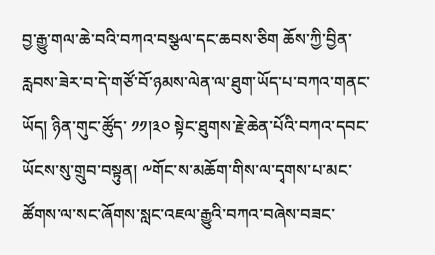བྱ་རྒྱུ་གལ་ཆེ་བའི་བཀའ་བསྩལ་དང་ཆབས་ཅིག ཆོས་ཀྱི་བྱིན་རླབས་ཟེར་བ་དེ་གཙོ་བོ་ཉམས་ལེན་ལ་ཐུག་ཡོད་པ་བཀའ་གནང་ཡོད། ཉིན་གུང་ཚོུད་ ༡༡།༣༠ སྟེང་ཐུགས་རྗེ་ཆེན་པོའི་བཀའ་དབང་ཡོངས་སུ་གྲུབ་བསྟུན། ༸གོང་ས་མཆོག་གིས་ལ་དྭགས་པ་མང་ཚོགས་ལ་སང་ཞོགས་སླང་འཇལ་རྒྱུའི་བཀའ་བཞེས་བཟང་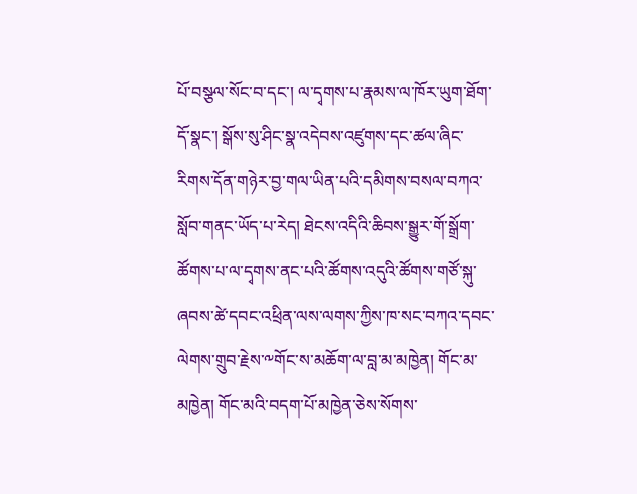པོ་བསྩལ་སོང་བ་དང་། ལ་དྭགས་པ་རྣམས་ལ་ཁོར་ཡུག་ཐོག་དོ་སྣང་། སྒོས་སུ་ཤིང་སྣ་འདེབས་འཛུགས་དང་ཚལ་ཞིང་རིགས་དོན་གཉེར་བྱ་གལ་ཡིན་པའི་དམིགས་བསལ་བཀའ་སློབ་གནང་ཡོད་པ་རེད། ཐེངས་འདིའི་ཆིབས་སྒྱུར་གོ་སྒྲོག་ཚོགས་པ་ལ་དྭགས་ནང་པའི་ཚོགས་འདུའི་ཚོགས་གཙོ་སྐུ་ཞབས་ཚེ་དབང་འཕྲིན་ལས་ལགས་ཀྱིས་ཁ་སང་བཀའ་དབང་ལེགས་གྲུབ་རྗེས་༸གོང་ས་མཆོག་ལ་བླ་མ་མཁྱེན། གོང་མ་མཁྱེན། གོང་མའི་བདག་པོ་མཁྱེན་ཅེས་སོགས་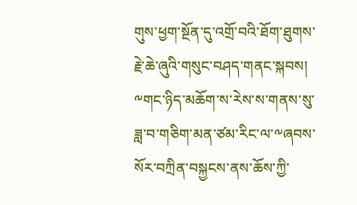གུས་ཕྱག་སྔོན་དུ་འགྲོ་བའི་ཐོག་ཐུགས་རྗེ་ཆེ་ཞུའི་གསུང་བཤད་གནང་སྐབས། ༸གང་ཉིད་མཆོག་ས་རེས་ས་གནས་སུ་ཟླ་བ་གཅིག་མན་ཙམ་རིང་ལ་༸ཞབས་སོར་བཀྲིན་བསྐྱངས་ནས་ཆོས་ཀྱི་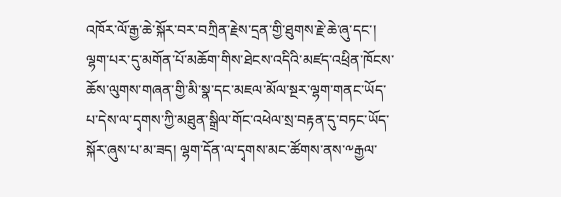འཁོར་ལོ་རྒྱ་ཆེ་སྐོར་བར་བཀྲིན་རྗེས་དྲན་གྱི་ཐུགས་རྗེ་ཆེ་ཞུ་དང་། ལྷག་པར་དུ་མགོན་པོ་མཆོག་གིས་ཐེངས་འདིའི་མཛད་འཕྲིན་ཁོངས་ཆོས་ལུགས་གཞན་གྱི་མི་སྣ་དང་མཇལ་མོལ་སྔར་ལྷག་གནང་ཡོད་པ་དེས་ལ་དྭགས་ཀྱི་མཐུན་སྒྲིལ་གོང་འཕེལ་སྲ་བརྟན་དུ་བཏང་ཡོད་སྐོར་ཞུས་པ་མ་ཟད། ལྷག་དོན་ལ་དྭགས་མང་ཚོགས་ནས་༸རྒྱལ་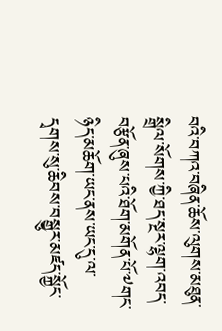བའི་བཀའ་བཞིན་ཆོས་ལུགས་མཐུན་སྒྲིལ་སོགས་ཀྱི་ཐད་སྔར་ལྷག་འབད་བརྩོན་ཞུས་པའི་ཐོག་མགོན་པོ་༸གང་ཉིད་མཆོག་ཡང་ནས་ཡང་དུ་ལ་དྭགས་སུ་ཆིབས་བསྒྱུར་མཛད་སྐྱོང་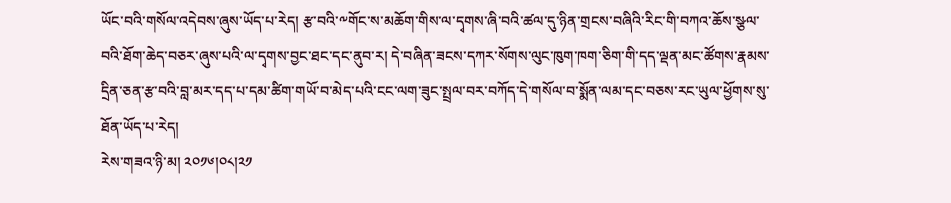ཡོང་བའི་གསོལ་འདེབས་ཞུས་ཡོད་པ་རེད། རྩ་བའི་༸གོང་ས་མཆོག་གིས་ལ་དྭགས་ཞི་བའི་ཚལ་དུ་ཉིན་གྲངས་བཞིའི་རིང་གི་བཀའ་ཆོས་སྩལ་བའི་ཐོག་ཆེད་བཅར་ཞུས་པའི་ལ་དྭགས་བྱང་ཐང་དང་ནུབ་ར། དེ་བཞིན་ཟངས་དཀར་སོགས་ལུང་ཁུག་ཁག་ཅིག་གི་དད་ལྡན་མང་ཚོགས་རྣམས་དྲིན་ཅན་རྩ་བའི་བླ་མར་དད་པ་དམ་ཚིག་གཡོ་བ་མེད་པའི་ངང་ལག་ཟུང་སྤྲལ་བར་བཀོད་དེ་གསོལ་བ་སྨོན་ལམ་དང་བཅས་རང་ཡུལ་ཕྱོགས་སུ་ཐོན་ཡོད་པ་རེད།
རེས་གཟའ་ཉི་མ། ༢༠༡༦།༠༨།༢༡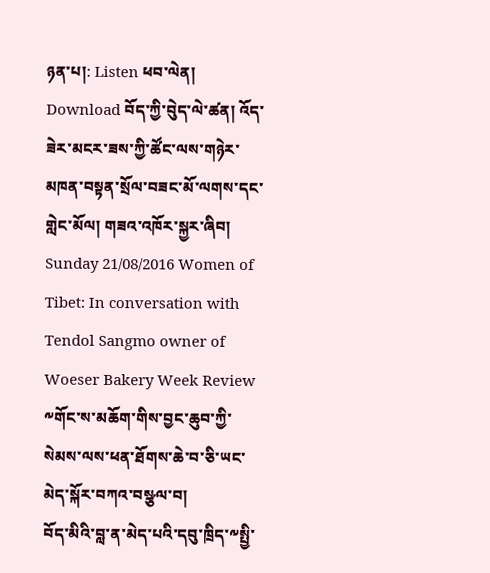ཉན་པ།: Listen ཕབ་ལེན། Download བོད་ཀྱི་བེུད་ལེ་ཚན། འོད་ཟེར་མངར་ཟས་ཀྱི་ཚོང་ལས་གཉེར་མཁན་བསྟན་སྲོལ་བཟང་མོ་ལགས་དང་གླེང་མོལ། གཟའ་འཁོར་སྐྱར་ཞིབ། Sunday 21/08/2016 Women of Tibet: In conversation with Tendol Sangmo owner of Woeser Bakery Week Review
༸གོང་ས་མཆོག་གིས་བྱང་ཆུབ་ཀྱི་སེམས་ལས་ཕན་ཐོགས་ཆེ་བ་ཅི་ཡང་མེད་སྐོར་བཀའ་བསྩལ་བ།
བོད་མིའི་བླ་ན་མེད་པའི་དབུ་ཁྲིད་༸སྤྱི་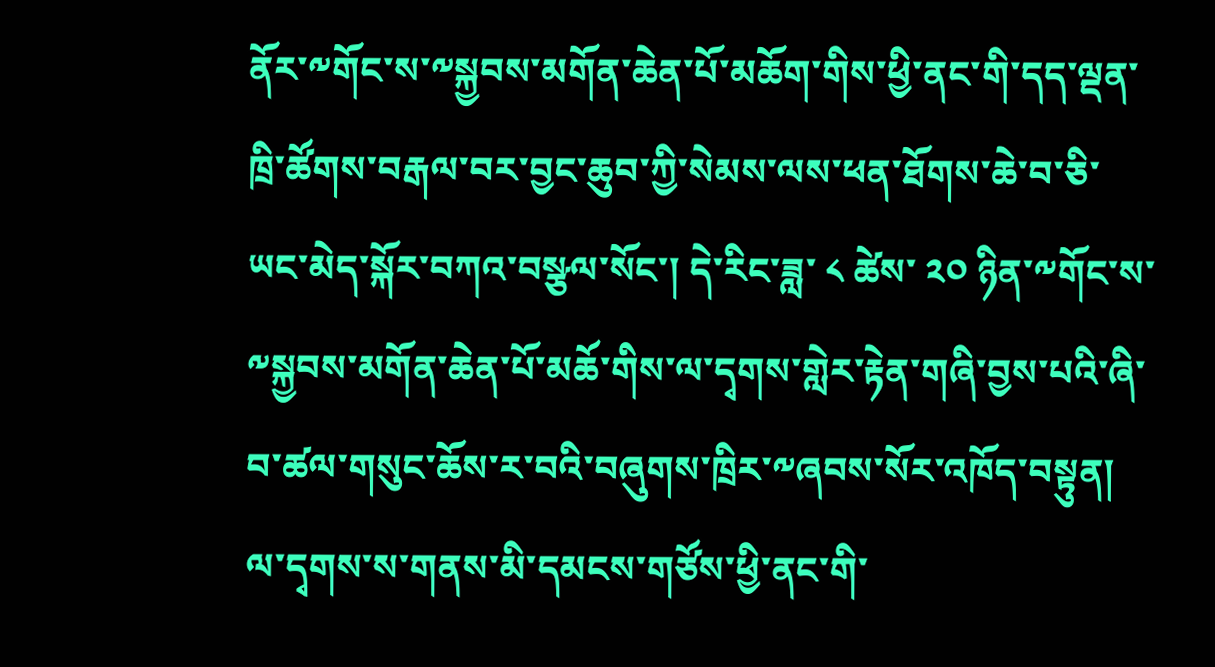ནོར་༸གོང་ས་༸སྐྱབས་མགོན་ཆེན་པོ་མཆོག་གིས་ཕྱི་ནང་གི་དད་ལྡན་ཁྲི་ཚོགས་བརྒལ་བར་བྱང་ཆུབ་ཀྱི་སེམས་ལས་ཕན་ཐོགས་ཆེ་བ་ཅི་ཡང་མེད་སྐོར་བཀའ་བསྩལ་སོང་། དེ་རིང་ཟླ་ ༨ ཚེས་ ༢༠ ཉིན་༸གོང་ས་༸སྐྱབས་མགོན་ཆེན་པོ་མཆོ་གིས་ལ་དྭགས་གླེར་རྟེན་གཞི་བྱས་པའི་ཞི་བ་ཚལ་གསུང་ཆོས་ར་བའི་བཞུགས་ཁྲིར་༸ཞབས་སོར་འཁོད་བསྟུན། ལ་དྭགས་ས་གནས་མི་དམངས་གཙོས་ཕྱི་ནང་གི་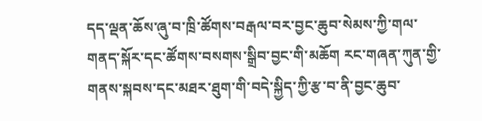དད་ལྡན་ཆོས་ཞུ་བ་ཁྲི་ཚོགས་བརྒལ་བར་བྱང་ཆུབ་སེམས་ཀྱི་གལ་གནད་སྐོར་དང་ཚོགས་བསགས་སྒྲིབ་བྱང་གི་མཆོག རང་གཞན་ཀུན་གྱི་གནས་སྐབས་དང་མཐར་ཐུག་གི་བདེ་སྐྱིད་ཀྱི་རྩ་བ་ནི་བྱང་ཆུབ་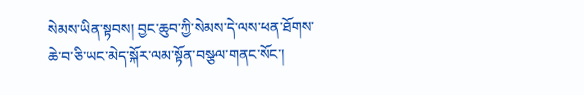སེམས་ཡིན་སྟབས། བྱང་ཆུབ་ཀྱི་སེམས་དེ་ལས་ཕན་ཐོགས་ཆེ་བ་ཅི་ཡང་མེད་སྐོར་ལམ་སྟོན་བསྩལ་གནང་སོང་།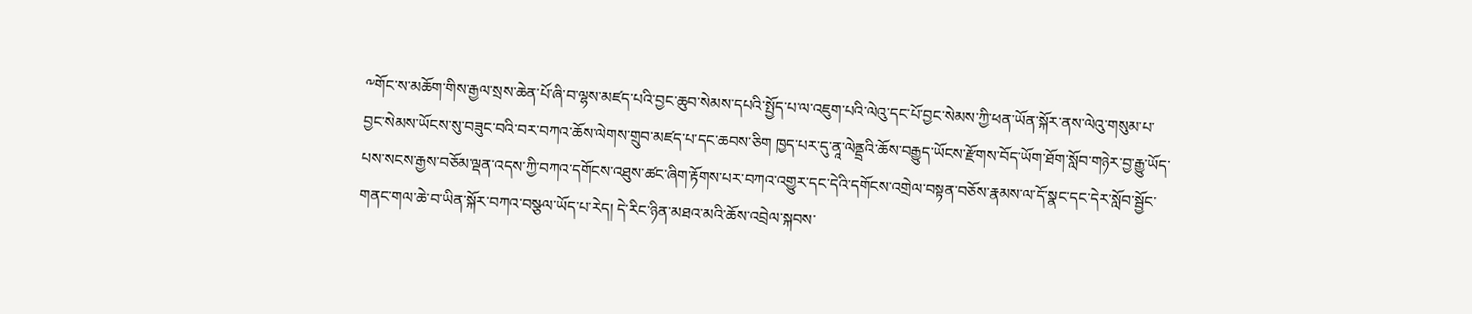༸གོང་ས་མཆོག་གིས་རྒྱལ་སྲས་ཆེན་པོ་ཞི་བ་ལྷས་མཛད་པའི་བྱང་ཆུབ་སེམས་དཔའི་སྤྱོད་པ་ལ་འཇུག་པའི་ལེའུ་དང་པོ་བྱང་སེམས་ཀྱི་ཕན་ཡོན་སྐོར་ནས་ལེའུ་གསུམ་པ་བྱང་སེམས་ཡོངས་སུ་བཟུང་བའི་བར་བཀའ་ཆོས་ལེགས་གྲུབ་མཛད་པ་དང་ཆབས་ཅིག ཁྱད་པར་དུ་ནཱ་ལེནྡྲའི་ཆོས་བརྒྱུད་ཡོངས་རྫོགས་བོད་ཡོག་ཐོག་སློབ་གཉེར་བྱ་རྒྱུ་ཡོད་པས་སངས་རྒྱས་བཅོམ་ལྡན་འདས་ཀྱི་བཀའ་དགོངས་འཐུས་ཚང་ཞིག་རྟོགས་པར་བཀའ་འགྱུར་དང་དེའི་དགོངས་འགྲེལ་བསྟན་བཅོས་རྣམས་ལ་དོ་སྣང་དང་དེར་སློབ་སྦྱོང་གནང་གལ་ཆེ་བ་ཡིན་སྐོར་བཀའ་བསྩལ་ཡོད་པ་རེད། དེ་རིང་ཉིན་མཐའ་མའི་ཆོས་འབྲེལ་སྐབས་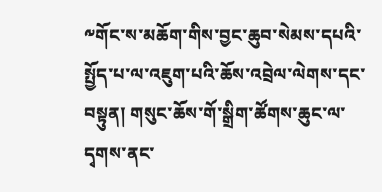༸གོང་ས་མཆོག་གིས་བྱང་ཆུབ་སེམས་དཔའི་སྤྱོད་པ་ལ་འཇུག་པའི་ཆོས་འབྲེལ་ལེགས་དང་བསྟུན། གསུང་ཆོས་གོ་སྒྲིག་ཚོགས་ཆུང་ལ་དྭགས་ནང་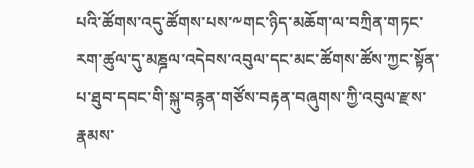པའི་ཚོགས་འདུ་ཚོགས་པས་༸གང་ཉིད་མཆོག་ལ་བཀྲིན་གཏང་རག་ཚུལ་དུ་མཎྜལ་འདེབས་འབུལ་དང་མང་ཚོགས་ཚོས་ཀྱང་སྟོན་པ་ཐུབ་དབང་གི་སྐུ་བརྙན་གཙོས་བརྟན་བཞུགས་ཀྱི་འབུལ་རྫས་རྣམས་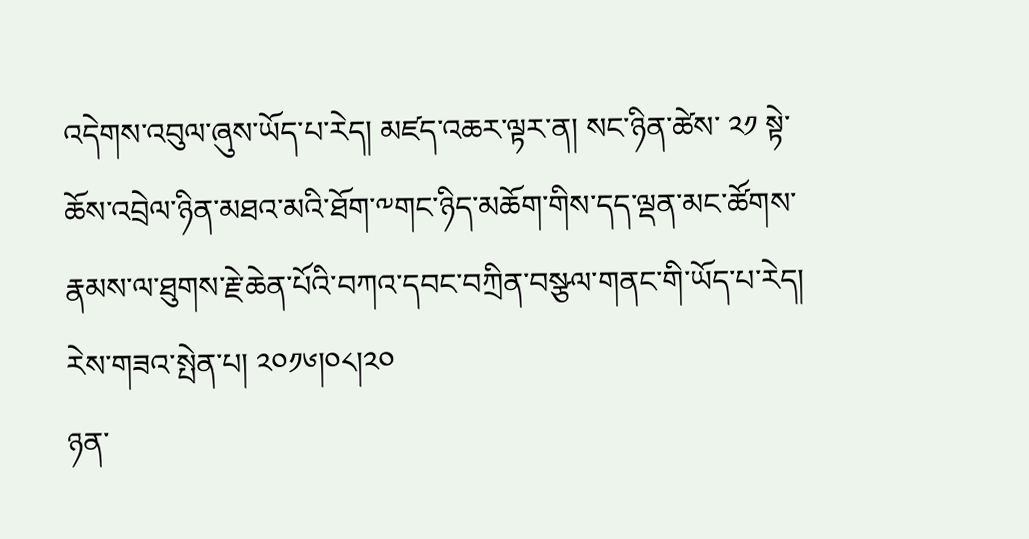འདེགས་འབུལ་ཞུས་ཡོད་པ་རེད། མཛད་འཆར་ལྟར་ན། སང་ཉིན་ཚེས་ ༢༡ སྟེ་ཆོས་འབྲེལ་ཉིན་མཐའ་མའི་ཐོག་༸གང་ཉིད་མཆོག་གིས་དད་ལྡན་མང་ཚོགས་རྣམས་ལ་ཐུགས་རྗེ་ཆེན་པོའི་བཀའ་དབང་བཀྲིན་བསྩལ་གནང་གི་ཡོད་པ་རེད།
རེས་གཟའ་སྤེན་པ། ༢༠༡༦།༠༨།༢༠
ཉན་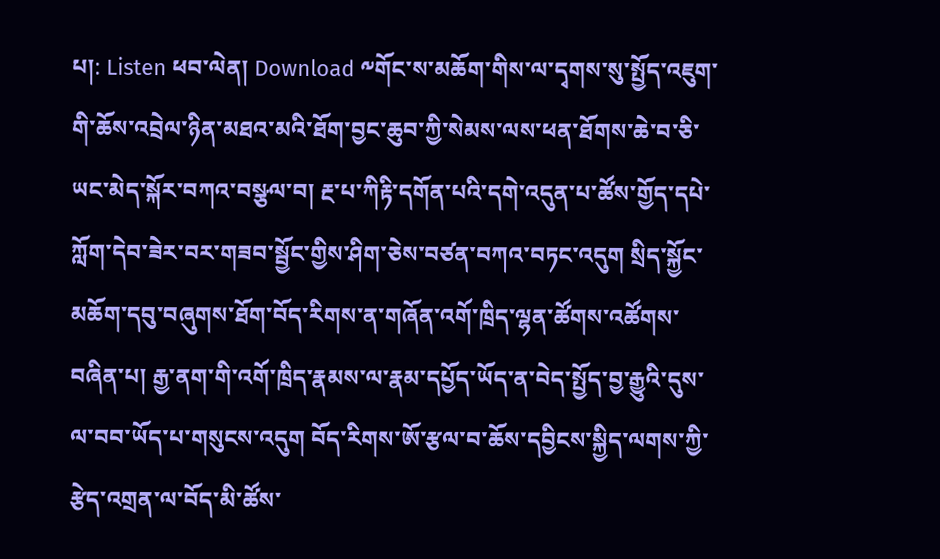པ།: Listen ཕབ་ལེན། Download ༸གོང་ས་མཆོག་གིས་ལ་དྭགས་སུ་སྤྱོད་འཇུག་གི་ཆོས་འབྲེལ་ཉིན་མཐའ་མའི་ཐོག་བྱང་ཆུབ་ཀྱི་སེམས་ལས་ཕན་ཐོགས་ཆེ་བ་ཅི་ཡང་མེད་སྐོར་བཀའ་བསྩལ་བ། རྔ་པ་ཀིརྟི་དགོན་པའི་དགེ་འདུན་པ་ཚོས་གྱོད་དཔེ་ཀློག་དེབ་ཟེར་བར་གཟབ་སྦྱོང་གྱིས་ཤིག་ཅེས་བཙན་བཀའ་བཏང་འདུག སྲིད་སྐྱོང་མཆོག་དབུ་བཞུགས་ཐོག་བོད་རིགས་ན་གཞོན་འགོ་ཁྲིད་ལྷན་ཚོགས་འཚོགས་བཞིན་པ། རྒྱ་ནག་གི་འགོ་ཁྲིད་རྣམས་ལ་རྣམ་དཔྱོད་ཡོད་ན་བེད་སྤྱོད་བྱ་རྒྱུའི་དུས་ལ་བབ་ཡོད་པ་གསུངས་འདུག བོད་རིགས་ཨོ་རྩལ་བ་ཆོས་དབྱིངས་སྐྱིད་ལགས་ཀྱི་རྩེད་འགྲན་ལ་བོད་མི་ཚོས་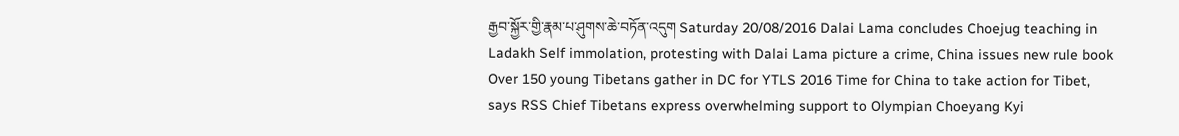རྒྱབ་སྐྱོར་གྱི་རྣམ་པ་ཤུགས་ཆེ་བཏོན་འདུག Saturday 20/08/2016 Dalai Lama concludes Choejug teaching in Ladakh Self immolation, protesting with Dalai Lama picture a crime, China issues new rule book Over 150 young Tibetans gather in DC for YTLS 2016 Time for China to take action for Tibet, says RSS Chief Tibetans express overwhelming support to Olympian Choeyang Kyi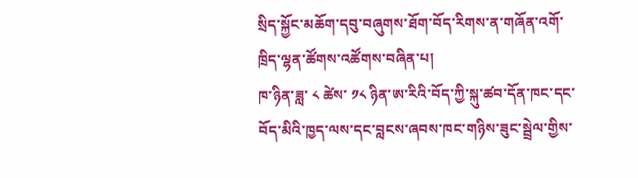སྲིད་སྐྱོང་མཆོག་དབུ་བཞུགས་ཐོག་བོད་རིགས་ན་གཞོན་འགོ་ཁྲིད་ལྷན་ཚོགས་འཚོགས་བཞིན་པ།
ཁ་ཉིན་ཟླ་ ༨ ཚེས་ ༡༨ ཉིན་ཨ་རིའི་བོད་ཀྱི་སྐུ་ཚབ་དོན་ཁང་དང་བོད་མིའི་ཁྱད་ལས་དང་བླངས་ཞབས་ཁང་གཉིས་ཟུང་སྦྲེལ་གྱིས་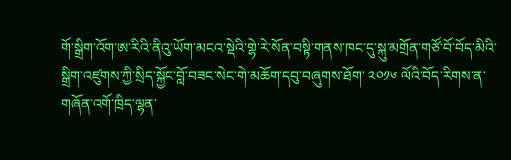གོ་སྒྲིག་འོག་ཨ་རིའི་ནིའུ་ཡོག་མངའ་སྡེའི་གྷེ་རེ་སོན་བསྟི་གནས་ཁང་དུ་སྐུ་མགྲོན་གཙོ་བོ་བོད་མིའི་སྒྲིག་འཛུགས་ཀྱི་སྲིད་སྐྱོང་བློ་བཟང་སེང་གེ་མཆོག་དབུ་བཞུགས་ཐོག་ ༢༠༡༦ ལོའི་བོད་རིགས་ན་གཞོན་འགོ་ཁྲིད་ལྷན་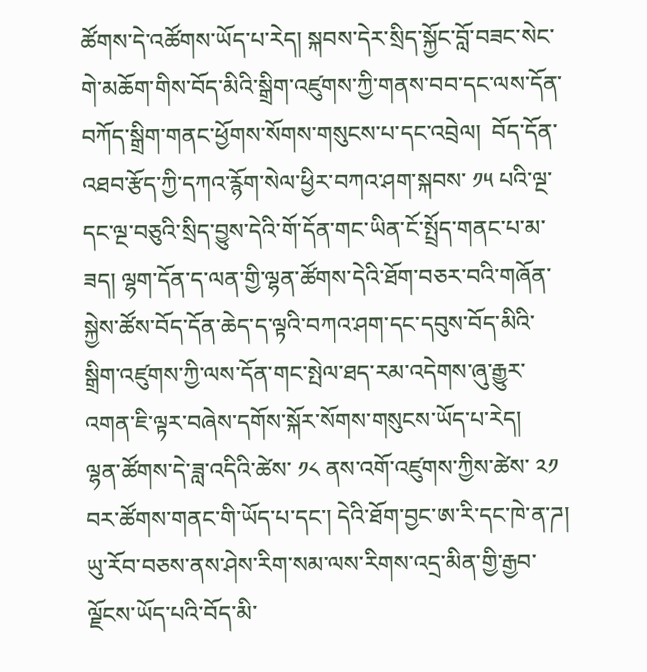ཚོགས་དེ་འཚོགས་ཡོད་པ་རེད། སྐབས་དེར་སྲིད་སྐྱོང་བློ་བཟང་སེང་གེ་མཆོག་གིས་བོད་མིའི་སྒྲིག་འཛུགས་ཀྱི་གནས་བབ་དང་ལས་དོན་བཀོད་སྒྲིག་གནང་ཕྱོགས་སོགས་གསུངས་པ་དང་འབྲེལ།  བོད་དོན་འཐབ་རྩོད་ཀྱི་དཀའ་རྙོག་སེལ་ཕྱིར་བཀའ་ཤག་སྐབས་ ༡༥ པའི་ལྔ་དང་ལྔ་བཅུའི་སྲིད་བྱུས་དེའི་གོ་དོན་གང་ཡིན་ངོ་སྤྲོད་གནང་པ་མ་ཟད། ལྷག་དོན་ད་ལན་གྱི་ལྷན་ཚོགས་དེའི་ཐོག་བཅར་བའི་གཞོན་སྐྱེས་ཚོས་བོད་དོན་ཆེད་ད་ལྟའི་བཀའ་ཤག་དང་དབུས་བོད་མིའི་སྒྲིག་འཛུགས་ཀྱི་ལས་དོན་གང་སྤེལ་ཐད་རམ་འདེགས་ཞུ་རྒྱུར་འགན་ཇི་ལྟར་བཞེས་དགོས་སྐོར་སོགས་གསུངས་ཡོད་པ་རེད།    ལྷན་ཚོགས་དེ་ཟླ་འདིའི་ཚེས་ ༡༨ ནས་འགོ་འཛུགས་ཀྱིས་ཚེས་ ༢༡ བར་ཚོགས་གནང་གི་ཡོད་པ་དང་། དེའི་ཐོག་བྱང་ཨ་རི་དང་ཁེ་ན་ཌ། ཡུ་རོབ་བཅས་ནས་ཤེས་རིག་སམ་ལས་རིགས་འདྲ་མིན་གྱི་རྒྱབ་ལྗོངས་ཡོད་པའི་བོད་མི་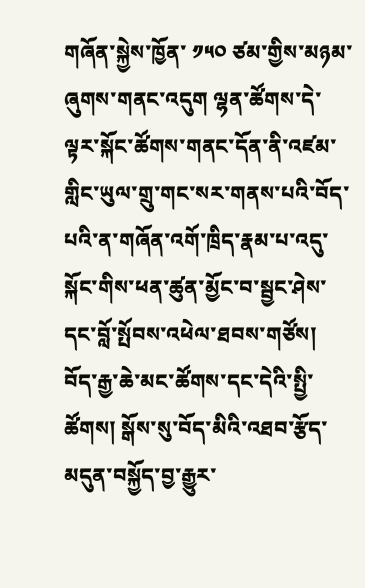གཞོན་སྐྱེས་ཁྱོན་ ༡༥༠ ཙམ་གྱིས་མཉམ་ཞུགས་གནང་འདུག ལྷན་ཚོགས་དེ་ལྟར་སྐོང་ཚོགས་གནང་དོན་ནི་འཛམ་གླིང་ཡུལ་གྲུ་གང་སར་གནས་པའི་བོད་པའི་ན་གཞོན་འགོ་ཁྲིད་རྣམ་པ་འདུ་སྐོང་གིས་ཕན་ཚུན་མྱོང་བ་སྦྱང་ཤེས་དང་བློ་སྤོབས་འཕེལ་ཐབས་གཙོས།  བོད་རྒྱ་ཆེ་མང་ཚོགས་དང་དེའི་སྤྱི་ཚོགས། སྒོས་སུ་བོད་མིའི་འཐབ་རྩོད་མདུན་བསྐྱོད་བྱ་རྒྱུར་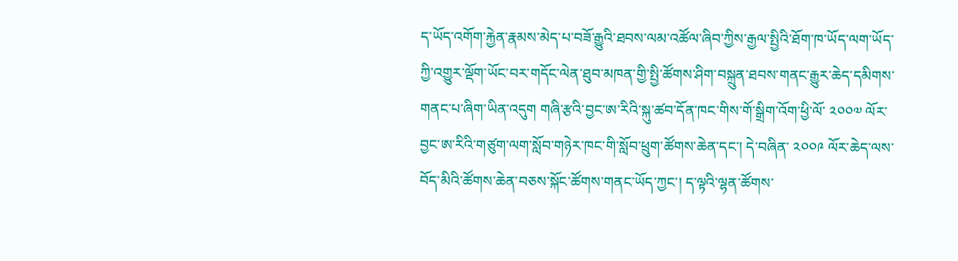ད་ཡོད་འགོག་རྐྱེན་རྣམས་མེད་པ་བཟོ་རྒྱུའི་ཐབས་ལམ་འཚོལ་ཞིབ་ཀྱིས་རྒྱལ་སྤྱིའི་ཐོག་ཁ་ཡོད་ལག་ཡོད་ཀྱི་འགྱུར་ལྡོག་ཡོང་བར་གདོང་ལེན་ཐུབ་མཁན་གྱི་སྤྱི་ཚོགས་ཤིག་བསྐྲུན་ཐབས་གནང་རྒྱུར་ཆེད་དམིགས་གནང་པ་ཞིག་ཡིན་འདུག གཞི་རྩའི་བྱང་ཨ་རིའི་སྐུ་ཚབ་དོན་ཁང་གིས་གོ་སྒྲིག་འོག་ཕྱི་ལོ་ ༢༠༠༧ ལོར་བྱང་ཨ་རིའི་གཙུག་ལག་སློབ་གཉེར་ཁང་གི་སློབ་ཕྲུག་ཚོགས་ཆེན་དང་། དེ་བཞིན་ ༢༠༠༩ ལོར་ཆེད་ལས་བོད་མིའི་ཚོགས་ཆེན་བཅས་སྐོང་ཚོགས་གནང་ཡོད་ཀྱང་། ད་ལྟའི་ལྷན་ཚོགས་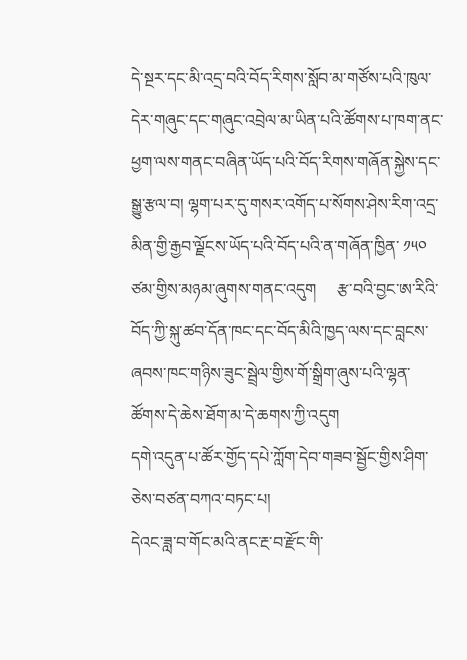དེ་སྔར་དང་མི་འདྲ་བའི་བོད་རིགས་སློབ་མ་གཙོས་པའི་ཁུལ་དེར་གཞུང་དང་གཞུང་འབྲེལ་མ་ཡིན་པའི་ཚོགས་པ་ཁག་ནང་ཕྱག་ལས་གནང་བཞིན་ཡོད་པའི་བོད་རིགས་གཞོན་སྐྱེས་དང་སྒྱུ་རྩལ་བ། ལྷག་པར་དུ་གསར་འགོད་པ་སོགས་ཤེས་རིག་འདྲ་མིན་གྱི་རྒྱབ་ལྗོངས་ཡོད་པའི་བོད་པའི་ན་གཞོན་ཁྱིན་ ༡༥༠ ཙམ་གྱིས་མཉམ་ཞུགས་གནང་འདུག     རྩ་བའི་བྱང་ཨ་རིའི་བོད་ཀྱི་སྐུ་ཚབ་དོན་ཁང་དང་བོད་མིའི་ཁྱད་ལས་དང་བླངས་ཞབས་ཁང་གཉིས་ཟུང་སྦྲེལ་གྱིས་གོ་སྒྲིག་ཞུས་པའི་ལྷན་ཚོགས་དེ་ཆེས་ཐོག་མ་དེ་ཆགས་ཀྱི་འདུག
དགེ་འདུན་པ་ཚོར་གྱོད་དཔེ་ཀློག་དེབ་གཟབ་སྦྱོང་གྱིས་ཤིག་ཅེས་བཙན་བཀའ་བཏང་པ།
དེའང་ཟླ་བ་གོང་མའི་ནང་རྔ་བ་རྫོང་གི་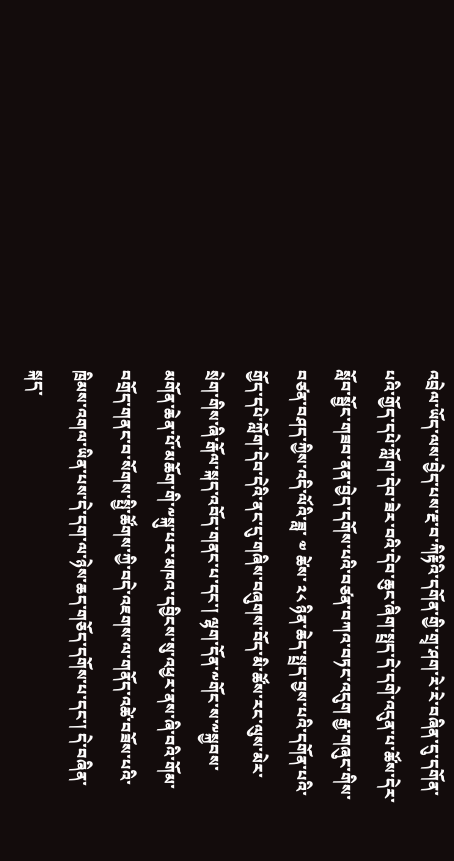འབྲེལ་ཡོད་ལས་བྱེད་པས་རྔ་བ་ཀིརྟིའི་དགོན་གྱི་གྲྭ་ཤག་རེ་རེ་བཞིན་དུ་དགོན་པའི་གྱོད་དཔེ་ཀློག་དེབ་ཟེར་བའི་དེབ་ཆུང་ཞིག་སྤྲད་དེ་དགེ་འདུན་པ་ཚོས་དེར་སློབ་སྦྱོང་གཟབ་ནན་བྱེད་དགོས་པའི་བཙན་བཀའ་བཏང་འདུག རྒྱ་གཞུང་གིས་བཙན་བཤད་ཀྱིས་འདི་ལོའི་ཟླ་ ༧ ཚེས་ ༢༨ ཉིན་ཆེད་སྤྲད་བྱས་པའི་དགོན་པའི་གྱོད་དཔེ་ཀློག་དེབ་དེའི་ནང་དུ་གཞིས་བཞུགས་བོད་མི་ཚོས་རང་ལུས་མེར་སྲེག་གིས་ཞི་རྒོལ་སྐད་འབོད་གནང་པ་དང་། ལྷག་དོན་༸གོང་ས་༸སྐྱབས་མགོན་ཆེན་པོ་མཆོག་གི་༸སྐུ་པར་མཁའ་དབྱིངས་སུ་འཕྱར་ནས་ཞི་བའི་གོམ་བགྲོད་གནང་བ་སོགས་སྤྱི་ཚོགས་ཀྱི་བདེ་འཇགས་ལ་གནོད་འཚེ་བཟོས་པའི་ཁྲིམས་འགལ་ཡིན་པས་དེ་དག་ལ་ཉེས་ཆད་གཅོད་དགོས་པ་དང་། དེ་བཞིན་སྐད་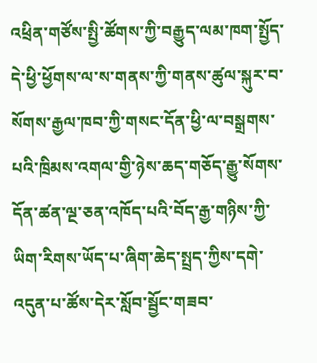འཕྲིན་གཙོས་སྤྱི་ཚོགས་ཀྱི་བརྒྱུད་ལམ་ཁག་སྤྱོད་དེ་ཕྱི་ཕྱོགས་ལ་ས་གནས་ཀྱི་གནས་ཚུལ་སྐུར་བ་སོགས་རྒྱལ་ཁབ་ཀྱི་གསང་དོན་ཕྱི་ལ་བསྒྲགས་པའི་ཁྲིམས་འགལ་གྱི་ཉེས་ཆད་གཅོད་རྒྱུ་སོགས་དོན་ཚན་ལྔ་ཅན་འཁོད་པའི་བོད་རྒྱ་གཉིས་ཀྱི་ཡིག་རིགས་ཡོད་པ་ཞིག་ཆེད་སྤྲད་ཀྱིས་དགེ་འདུན་པ་ཚོས་དེར་སློབ་སྦྱོང་གཟབ་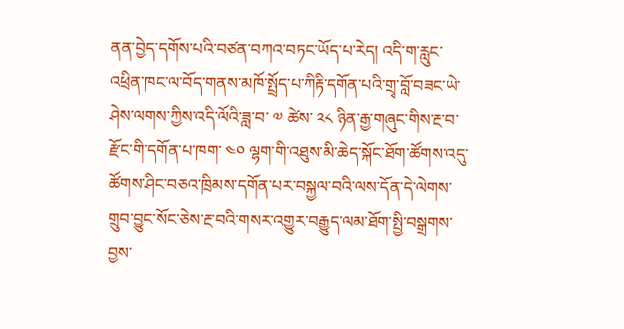ནན་བྱེད་དགོས་པའི་བཙན་བཀའ་བཏང་ཡོད་པ་རེད། འདི་ག་རླུང་འཕྲིན་ཁང་ལ་བོད་གནས་མཁོ་སྤྲོད་པ་ཀིརྟི་དགོན་པའི་གྲྭ་བློ་བཟང་ཡེ་ཤེས་ལགས་ཀྱིས་འདི་ལོའི་ཟླ་བ་ ༧ ཚེས་ ༢༨ ཉིན་རྒྱ་གཞུང་གིས་རྔ་བ་རྫོང་གི་དགོན་པ་ཁག་ ༤༠ ལྷག་གི་འཐུས་མི་ཆེད་སྐོང་ཐོག་ཚོགས་འདུ་ཚོགས་ཤིང་བཅའ་ཁྲིམས་དགོན་པར་བསྐྱལ་བའི་ལས་དོན་དེ་ལེགས་གྲུབ་བྱུང་སོང་ཅེས་རྔ་བའི་གསར་འགྱུར་བརྒྱུད་ལམ་ཐོག་སྤྱི་བསྒྲགས་བྱས་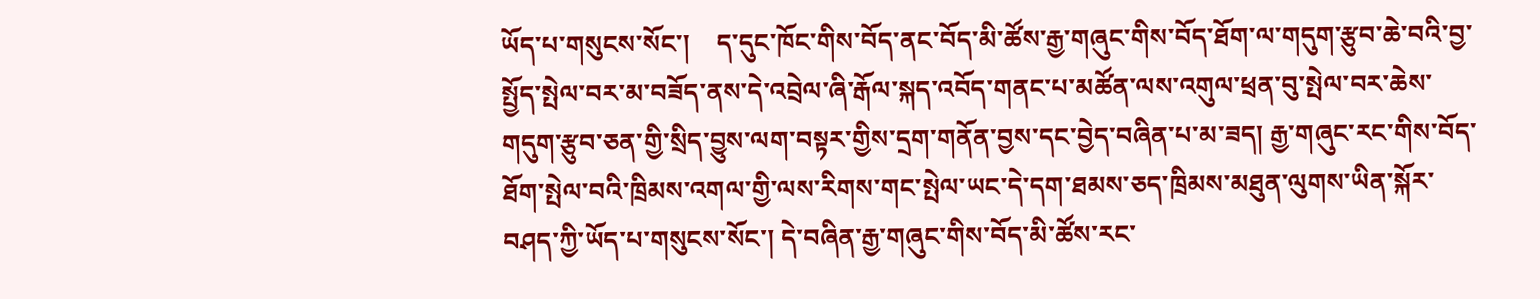ཡོད་པ་གསུངས་སོང་།    ད་དུང་ཁོང་གིས་བོད་ནང་བོད་མི་ཚོས་རྒྱ་གཞུང་གིས་བོད་ཐོག་ལ་གདུག་རྩུབ་ཆེ་བའི་བྱ་སྤྱོད་སྤེལ་བར་མ་བཟོད་ནས་དེ་འབྲེལ་ཞི་རྒོལ་སྐད་འབོད་གནང་པ་མཚོན་ལས་འགུལ་ཕྲན་བུ་སྤེལ་བར་ཆེས་གདུག་རྩུབ་ཅན་གྱི་སྲིད་བྱུས་ལག་བསྟར་གྱིས་དྲག་གནོན་བྱས་དང་བྱེད་བཞིན་པ་མ་ཟད། རྒྱ་གཞུང་རང་གིས་བོད་ཐོག་སྤེལ་བའི་ཁྲིམས་འགལ་གྱི་ལས་རིགས་གང་སྤེལ་ཡང་དེ་དག་ཐམས་ཅད་ཁྲིམས་མཐུན་ལུགས་ཡིན་སྐོར་བཤད་ཀྱི་ཡོད་པ་གསུངས་སོང་། དེ་བཞིན་རྒྱ་གཞུང་གིས་བོད་མི་ཚོས་རང་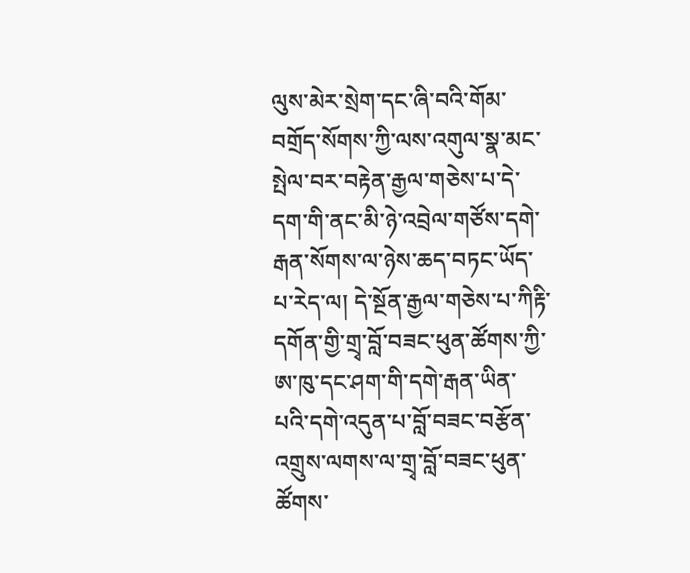ལུས་མེར་སྲེག་དང་ཞི་བའི་གོམ་བགྲོད་སོགས་ཀྱི་ལས་འགུལ་སྣ་མང་སྤེལ་བར་བརྟེན་རྒྱལ་གཅེས་པ་དེ་དག་གི་ནང་མི་ཉེ་འབྲེལ་གཙོས་དགེ་རྒན་སོགས་ལ་ཉེས་ཆད་བཏང་ཡོད་པ་རེད་ལ། དེ་སྔོན་རྒྱལ་གཅེས་པ་ཀིརྟི་དགོན་གྱི་གྲྭ་བློ་བཟང་ཕུན་ཚོགས་ཀྱི་ཨ་ཁུ་དང་ཤག་གི་དགེ་རྒན་ཡིན་པའི་དགེ་འདུན་པ་བློ་བཟང་བརྩོན་འགྲུས་ལགས་ལ་གྲྭ་བློ་བཟང་ཕུན་ཚོགས་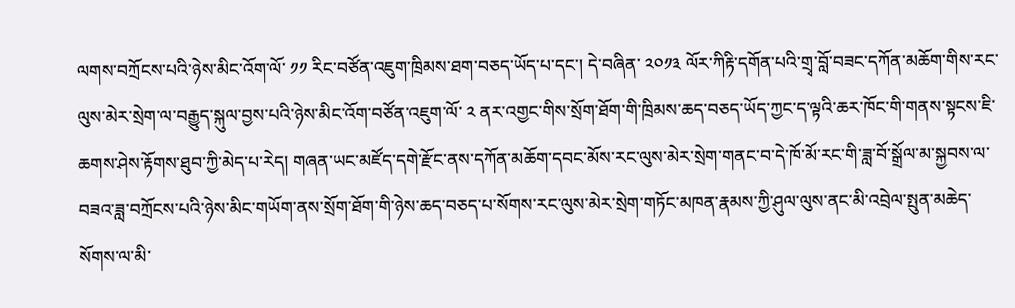ལགས་བཀྲོངས་པའི་ཉེས་མིང་འོག་ལོ་ ༡༡ རིང་བཙོན་འཇུག་ཁྲིམས་ཐག་བཅད་ཡོད་པ་དང་། དེ་བཞིན་ ༢༠༡༣ ལོར་ཀིརྟི་དགོན་པའི་གྲྭ་བློ་བཟང་དཀོན་མཆོག་གིས་རང་ལུས་མེར་སྲེག་ལ་བརྒྱུད་སྐུལ་བྱས་པའི་ཉེས་མིང་འོག་བཙོན་འཇུག་ལོ་ ༢ ནར་འགྱང་གིས་སྲོག་ཐོག་གི་ཁྲིམས་ཆད་བཅད་ཡོད་ཀྱང་ད་ལྟའི་ཆར་ཁོང་གི་གནས་སྟངས་ཇི་ཆགས་ཤེས་རྟོགས་ཐུབ་ཀྱི་མེད་པ་རེད། གཞན་ཡང་མཛོད་དགེ་རྫོང་ནས་དཀོན་མཆོག་དབང་མོས་རང་ལུས་མེར་སྲེག་གནང་བ་དེ་ཁོ་མོ་རང་གི་ཟླ་བོ་སྒྲོལ་མ་སྐྱབས་ལ་བཟའ་ཟླ་བཀྲོངས་པའི་ཉེས་མིང་གཡོག་ནས་སྲོག་ཐོག་གི་ཉེས་ཆད་བཅད་པ་སོགས་རང་ལུས་མེར་སྲེག་གཏོང་མཁན་རྣམས་ཀྱི་ཤུལ་ལུས་ནང་མི་འབྲེལ་སྤུན་མཆེད་སོགས་ལ་མི་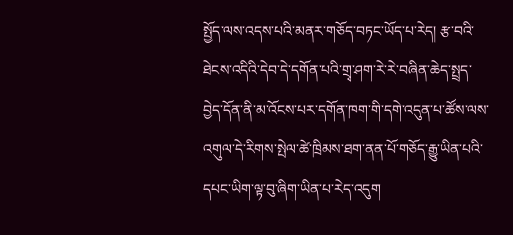སྤྱོད་ལས་འདས་པའི་མནར་གཅོད་བཏང་ཡོད་པ་རེད། རྩ་བའི་ཐེངས་འདིའི་དེབ་དེ་དགོན་པའི་གྲྭ་ཤག་རེ་རེ་བཞིན་ཆེད་སྤྲད་བྱེད་དོན་ནི་མ་འོངས་པར་དགོན་ཁག་གི་དགེ་འདུན་པ་ཚོས་ལས་འགུལ་དེ་རིགས་སྤེལ་ཚེ་ཁྲིམས་ཐག་ནན་པོ་གཅོད་རྒྱུ་ཡིན་པའི་དཔང་ཡིག་ལྟ་བུ་ཞིག་ཡིན་པ་རེད་འདུག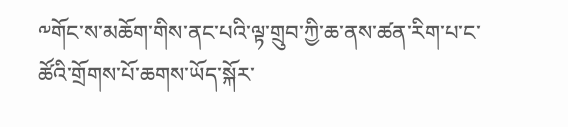༸གོང་ས་མཆོག་གིས་ནང་པའི་ལྟ་གྲུབ་ཀྱི་ཆ་ནས་ཚན་རིག་པ་ང་ཚོའི་གྲོགས་པོ་ཆགས་ཡོད་སྐོར་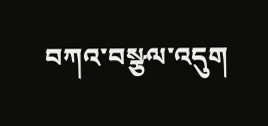བཀའ་བསྩལ་འདུག